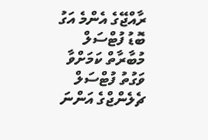ރާއްޖޭގެ އެންމެ އަގު ބޮޑު ފުޓްސަލް މުބާރާތް ކަމަށްވާ ވަގުތު ފުޓްސަލް ޗެލެންޖްގެ އަންނަ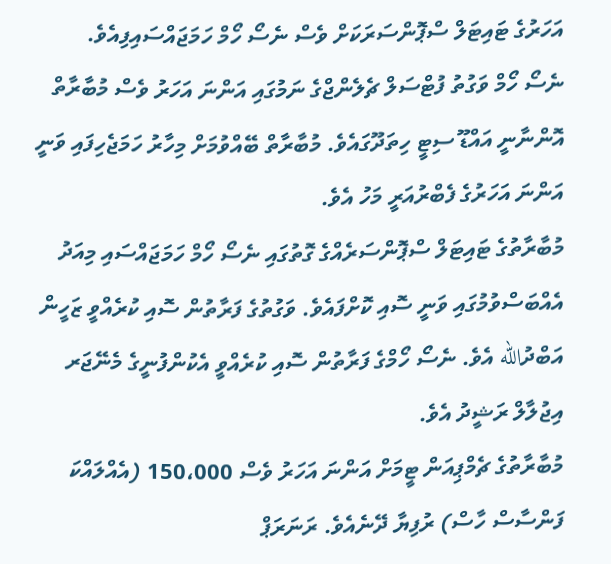އަހަރުގެ ޓައިޓަލް ސްޕޮންސަރަކަށް ވެސް ނެސޯ ހޯމް ހަމަޖައްސައިފިއެވެ.
ނެސޯ ހޯމް ވަގުތު ފުޓްސަލް ޗެލެންޖްގެ ނަމުގައި އަންނަ އަހަރު ވެސް މުބާރާތް އޮންނާނީ އައްޑޫ ސިޓީ ހިތަދޫގައެވެ. މުބާރާތް ބޭއްވުމަށް މިހާރު ހަމަޖެހިފައި ވަނީ އަންނަ އަހަރުގެ ފެބްރުއަރީ މަހު އެވެ.
މުބާރާތުގެ ޓައިޓަލް ސްޕޮންސަރެއްގެ ގޮތުގައި ނެސޯ ހޯމް ހަމަޖައްސައި މިއަދު އެއްބަސްވުމުގައި ވަނީ ސޮއި ކޮށްފައެވެ. ވަގުތުގެ ފަރާތުން ސޮއި ކުރެއްވީ ޒަހީން އަބްދުالله އެވެ. ނެސޯ ހޯމްގެ ފަރާތުން ސޮއި ކުރެއްވީ އެކުންފުނީގެ މެނޭޖަރ އިޖުލާލް ރަޝީދު އެވެ.
މުބާރާތުގެ ޗެމްޕިއަން ޓީމަށް އަންނަ އަހަރު ވެސް 150،000 (އެއްލައްކަ ފަންސާސް ހާސް) ރުފިޔާ ދޭނެއެވެ. ރަނަރަޕް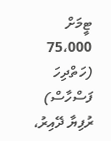ޓީމަށް 75،000 (ހަތްދިހަ ފަސްހާސް) ރުފިޔާ ދޭއިރު،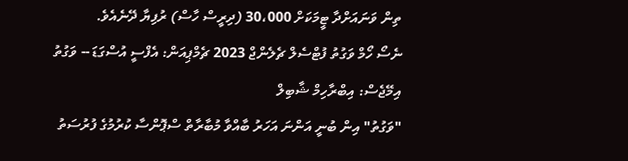ތިން ވަނައަށްދާ ޓީމަކަށް 30،000 (ދިރީސް ހާސް) ރުފިޔާ ދޭނެއެވެ.
ނެސޯ ހޯމް ވަގުތު ފުޓްސެލް ޗެލެންޖް 2023 ޗެމްޕިއަން: އެފްސީ އުސްގަޑަ -- ވަގުތު އިމޭޖެސް: އިބްރާހިމް ޝާބިލް
"ވަގުތު" އިން ބުނީ އަންނަ އަހަރު ބާއްވާ މުބާރާތް ސްޕޮންސާ ކުރުމުގެ ފުރުސަތު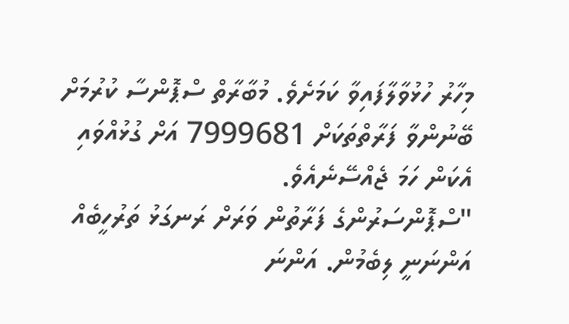މިހާރު ހުޅުވާލާފައިވާ ކަމަށެވެ. މުބާރާތް ސްޕޮންސާ ކުރުމަށް ބޭނުންވާ ފަރާތްތަކަށް 7999681 އަށް ގުޅުއްވައި އެކަން ހަމަ ޖެއްސޭނެއެވެ.
"ސްޕޮންސަރުންގެ ފަރާތުން ވަރަށް ރަނގަޅު ތަރުހީބެއް އަންނަނީ ލިބެމުން. އަންނަ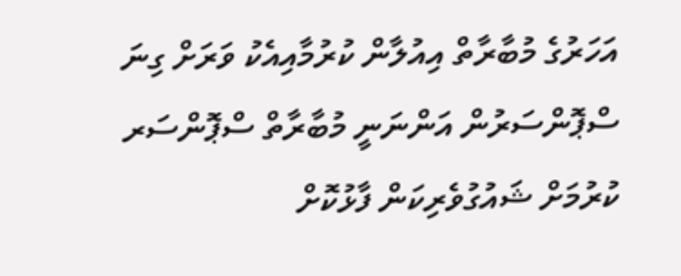އަހަރުގެ މުބާރާތް އިއުލާން ކުރުމާއިއެކު ވަރަށް ގިނަ ސްޕޮންސަރުން އަންނަނީ މުބާރާތް ސްޕޮންސަރ ކުރުމަށް ޝައުގުވެރިކަން ފާޅުކޮށް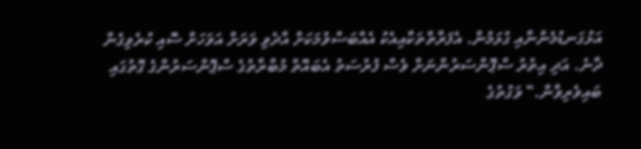އަޅުގަނޑުމެންނާއި ގުޅަމުން. އެފަރާތްތަކާއިއެކު އެއްބަސްވުމަކަށް އާދެވި ވަރަށް އަވަހަށް ސޮއި ކުރެވިގެން ދާނެ. އަދި އިތުރު ސްޕޮންސަރުންނަށް ވެސް ފުރުސަތު އެބައޮތް މުބާރާތުގެ ސްޕޮންސަރުންގެ ގޮތުގައި ބައިވެރިވާން." ވަގުތުގެ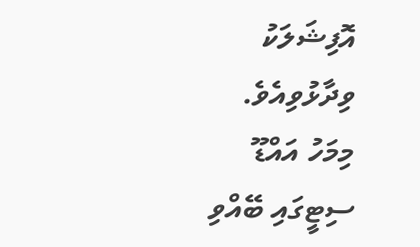އޮފިޝަލަކު ވިދާޅުވިއެވެ.
މިމަހު އައްޑޫ ސިޓީގައި ބޭއްވި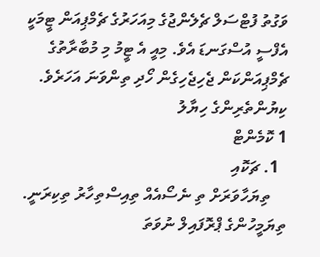ވަގުތު ފުޓްސަލް ޗެލެންޖުގެ މިއަހަރުގެ ޗެމްޕިއަން ޓީމަކީ އެފްސީ އުސްގަނޑަ އެވެ. މިއީ އެ ޓީމު މި މުބާރާތުގެ ޗެމްޕިއަންކަން ޖެހިޖެހިގެން ހޯދި ތިންވަނަ އަހަރެވެ.
ކިޔުންތެރިންގެ ހިޔާލު
1 ކޮމެންޓް
  1. ޗަކޮއި
    ތިޔަހާވަރަށް ތި ނެސޯއެއް ތިއިސްތިހާރު ތިކިރަނީ. ތިޔަމީހުންގެ ޕްރޮފައިލް ނުވަތަ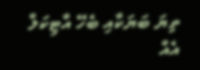ތިޔަ ބަޔަކާއި ބެހޭ އާޓިކަލް އެއް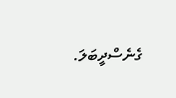ގެނެސްދީބަލަ.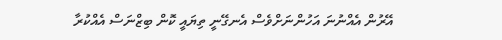އޭރުން އެއްނުނަ އަހުންނަށްވެސް އެނގޭނީ ތިޔައީ ކޮން ބިޒްނަސް އެއްކުރާ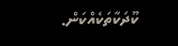ކޫދަކާތަކެއްކަން.